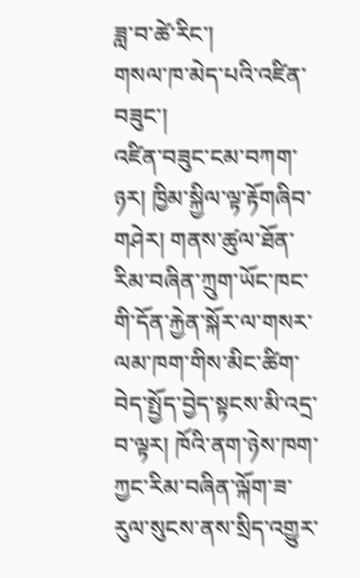ཟླ་བ་ཚེ་རིང་།
གསལ་ཁ་མེད་པའི་འཛིན་བཟུང་།
འཛིན་བཟུང་ངམ་བཀག་ཉར། ཁྱིམ་སྐྱིལ་ལྟ་རྟོགཞིབ་གཤེར། གནས་ཚུལ་ཐོན་རིམ་བཞིན་ཀྲུག་ཡོང་ཁང་གི་དོན་རྐྱེན་སྐོར་ལ་གསར་ལམ་ཁག་གིས་མིང་ཚིག་བེད་སྤྱོད་བྱེད་སྟངས་མི་འདྲ་བ་ལྟར། ཁོའི་ནག་ཉེས་ཁག་ཀྱང་རིམ་བཞིན་ལྐོག་ཟ་རུལ་སུངས་ནས་སྲིད་འགྱུར་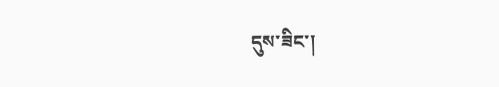དུས་ཟིང་།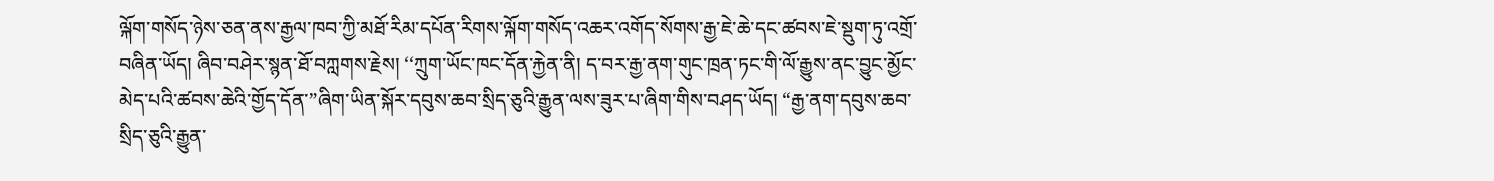ལྐོག་གསོད་ཉེས་ཅན་ནས་རྒྱལ་ཁབ་ཀྱི་མཐོ་རིམ་དཔོན་རིགས་ལྐོག་གསོད་འཆར་འགོད་སོགས་རྒྱ་ཇེ་ཆེ་དང་ཚབས་ཇེ་སྡུག་ཏུ་འགྲོ་བཞིན་ཡོད། ཞིབ་བཤེར་སྙན་ཐོ་བཀླགས་རྗེས། ‘‘ཀྲུག་ཡོང་ཁང་དོན་རྐྱེན་ནི། ད་བར་རྒྱ་ནག་གུང་ཁྲན་ཏང་གི་ལོ་རྒྱུས་ནང་བྱུང་མྱོང་མེད་པའི་ཚབས་ཆེའི་གྱོད་དོན་”ཞིག་ཡིན་སྐོར་དབུས་ཆབ་སྲིད་ཅུའི་རྒྱུན་ལས་ཟུར་པ་ཞིག་གིས་བཤད་ཡོད། “རྒྱ་ནག་དབུས་ཆབ་སྲིད་ཅུའི་རྒྱུན་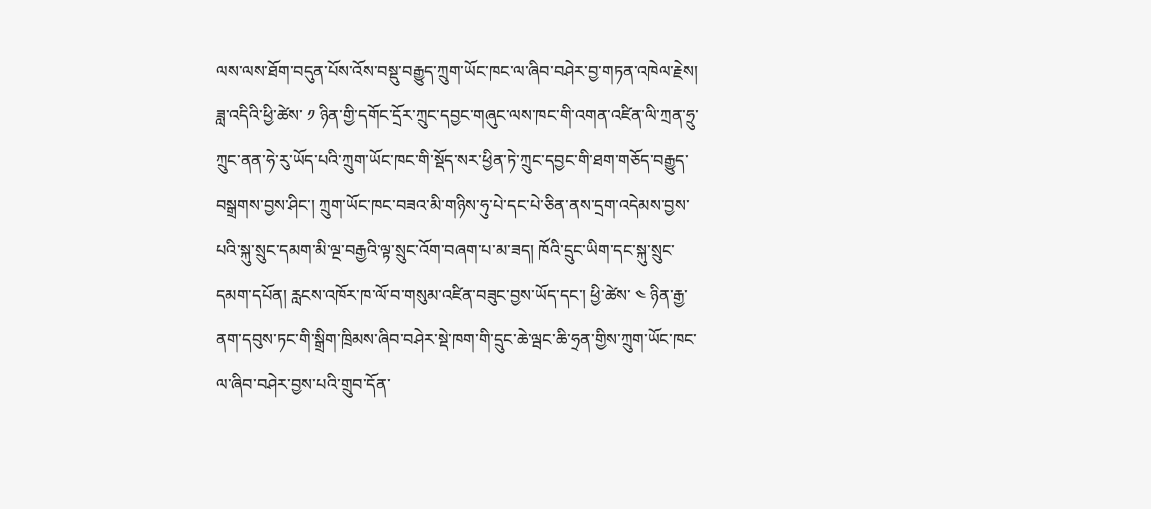ལས་ལས་ཐོག་བདུན་པོས་འོས་བསྡུ་བརྒྱུད་ཀྲུག་ཡོང་ཁང་ལ་ཞིབ་བཤེར་བྱ་གཏན་འཁེལ་རྗེས། ཟླ་འདིའི་ཕྱི་ཚེས་ ༡ ཉིན་གྱི་དགོང་དྲོར་ཀྲུང་དབྱང་གཞུང་ལས་ཁང་གི་འགན་འཛིན་ལི་ཀྲན་ཧྲུ་ཀྲུང་ནན་ཧེ་རུ་ཡོད་པའི་ཀྲུག་ཡོང་ཁང་གི་སྡོད་སར་ཕྱིན་ཏེ་ཀྲུང་དབྱང་གི་ཐག་གཅོད་བརྒྱུད་བསྒྲགས་བྱས་ཤིང་། ཀྲུག་ཡོང་ཁང་བཟའ་མི་གཉིས་ཧུ་པེ་དང་པེ་ཅིན་ནས་དྲག་འདེམས་བྱས་པའི་སྐུ་སྲུང་དམག་མི་ལྔ་བརྒྱའི་ལྟ་སྲུང་འོག་བཞག་པ་མ་ཟད། ཁོའི་དྲུང་ཡིག་དང་སྐུ་སྲུང་དམག་དཔོན། རླངས་འཁོར་ཁ་ལོ་བ་གསུམ་འཛིན་བཟུང་བྱས་ཡོད་དང་། ཕྱི་ཚེས་ ༤ ཉིན་རྒྱ་ནག་དབུས་ཏང་གི་སྒྲིག་ཁྲིམས་ཞིབ་བཤེར་སྡེ་ཁག་གི་དྲུང་ཆེ་ལྦང་ཆི་ཧྲན་གྱིས་ཀྲུག་ཡོང་ཁང་ལ་ཞིབ་བཤེར་བྱས་པའི་གྲུབ་དོན་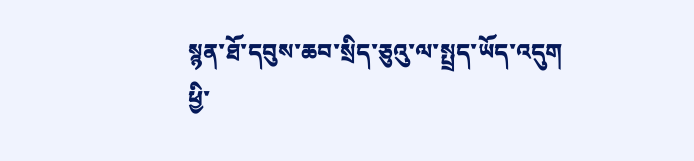སྙན་ཐོ་དབུས་ཆབ་སྲིད་ཅུའུ་ལ་སྤྲད་ཡོད་འདུག
ཕྱི་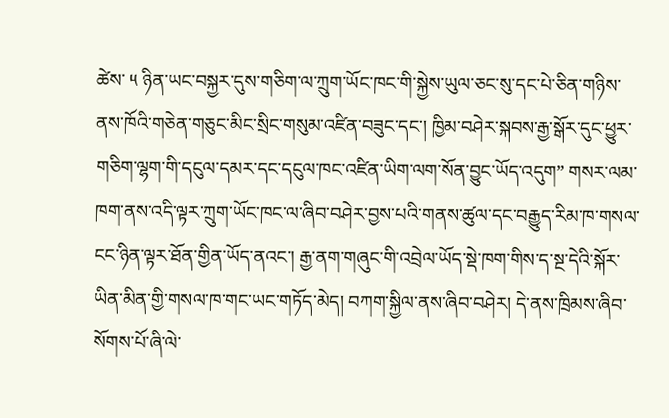ཚེས་ ༥ ཉིན་ཡང་བསྐྱར་དུས་གཅིག་ལ་ཀྲུག་ཡོང་ཁང་གི་སྐྱེས་ཡུལ་ཅང་སུ་དང་པེ་ཅིན་གཉིས་ནས་ཁོའི་གཅེན་གཅུང་མིང་སྲིང་གསུམ་འཛིན་བཟུང་དང་། ཁྱིམ་བཤེར་སྐབས་རྒྱ་སྒོར་དུང་ཕྱུར་གཅིག་ལྷག་གི་དངུལ་དམར་དང་དངུལ་ཁང་འཛིན་ཡིག་ལག་སོན་བྱུང་ཡོད་འདུག” གསར་ལམ་ཁག་ནས་འདི་ལྟར་ཀྲུག་ཡོང་ཁང་ལ་ཞིབ་བཤེར་བྱས་པའི་གནས་ཚུལ་དང་བརྒྱུད་རིམ་ཁ་གསལ་ངང་ཉིན་ལྟར་ཐོན་གྱིན་ཡོད་ནའང་། རྒྱ་ནག་གཞུང་གི་འབྲེལ་ཡོད་སྡེ་ཁག་གིས་ད་སྔ་དེའི་སྐོར་ཡིན་མིན་གྱི་གསལ་ཁ་གང་ཡང་གཏོད་མེད། བཀག་སྐྱིལ་ནས་ཞིབ་བཤེར། དེ་ནས་ཁྲིམས་ཞིབ་སོགས་པོ་ཞི་ལེ་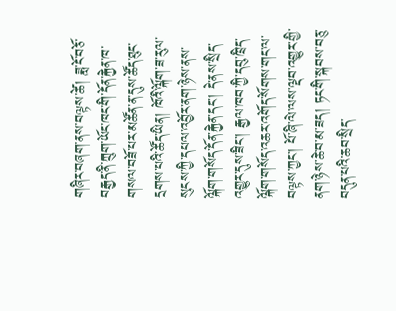གཞིར་བཞག་ནས་བལྟས་ཚེ། ཟླ་ངོ་བཅོ་བརྒྱད་ནི་ཀྲུག་ཡོང་ཁང་གི་དོན་རྐྱེན་ཁ་གསལ་བཟོ་པར་མཚོན་ན་དུས་ཚོད་ཐུང་དྲགས་པའི་ཚོད་ཡིན། ཁོའི་ལྐོག་ཟ་རུལ་སུངས་ཀྱི་དཔལ་འབྱོར་ནག་ཉེས་ནས་ལྐོག་གསོད་དོན་རྐྱེན་དང་། དེ་ནས་སྲིད་འགྱུར་དུས་ཟིང་། རྒྱལ་ཁབ་ཀྱི་དབུ་ཁྲིད་ལྐོག་གསོད་འཆར་འགོད་སོགས་གང་ལ་བལྟས་ཀྱང་། པོ་ཞི་ལེ་ལས་ལྡབ་འགྱུར་གྱི་ནག་ཉེས་ཆེ་བ་མ་ཟད། ཏང་གི་སྐབས་བཅུ་བདུན་པའི་ཆབ་སྲིད་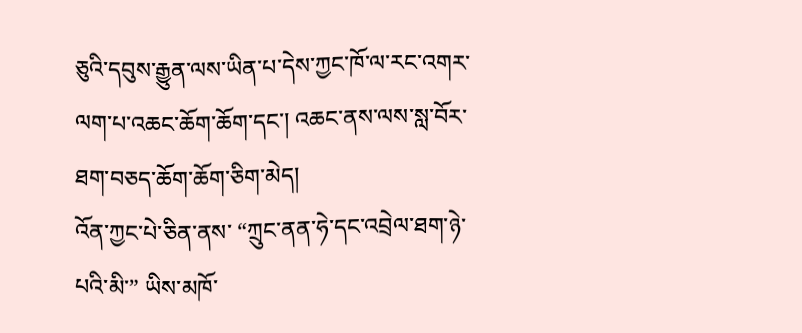ཅུའི་དབུས་རྒྱུན་ལས་ཡིན་པ་དེས་ཀྱང་ཁོ་ལ་རང་འགར་ལག་པ་འཆང་ཆོག་ཆོག་དང་། འཆང་ནས་ལས་སླ་བོར་ཐག་བཅད་ཆོག་ཆོག་ཅིག་མེད།
འོན་ཀྱང་པེ་ཅིན་ནས་ “ཀྲུང་ནན་ཧེ་དང་འབྲེལ་ཐག་ཉེ་པའི་མི་” ཡིས་མཁོ་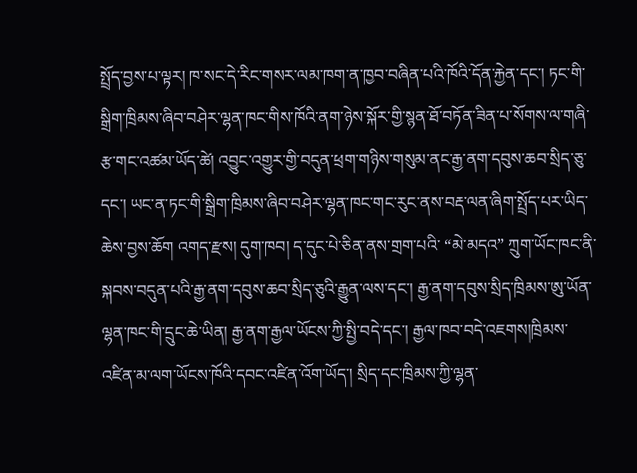སྤྲོད་བྱས་པ་ལྟར། ཁ་སང་དེ་རིང་གསར་ལམ་ཁག་ན་ཁྱབ་བཞིན་པའི་ཁོའི་དོན་རྐྱེན་དང་། ཏང་གི་སྒྲིག་ཁྲིམས་ཞིབ་བཤེར་ལྷན་ཁང་གིས་ཁོའི་ནག་ཉེས་སྐོར་གྱི་སྙན་ཐོ་བཏོན་ཟིན་པ་སོགས་ལ་གཞི་རྩ་གང་འཚམ་ཡོད་ཚེ། འབྱུང་འགྱུར་གྱི་བདུན་ཕྲག་གཉིས་གསུམ་ནང་རྒྱ་ནག་དབུས་ཆབ་སྲིད་ཅུ་དང་། ཡང་ན་ཏང་གི་སྒྲིག་ཁྲིམས་ཞིབ་བཤེར་ལྷན་ཁང་གང་རུང་ནས་བརྡ་ལན་ཞིག་སྤྲོད་པར་ཡིད་ཆེས་བྱས་ཆོག འགད་རྫས། དུག་ཁབ། ད་དུང་པེ་ཅིན་ནས་གྲག་པའི་ “མེ་མདའ” ཀྲུག་ཡོང་ཁང་ནི་སྐབས་བདུན་པའི་རྒྱ་ནག་དབུས་ཆབ་སྲིད་ཅུའི་རྒྱུན་ལས་དང་། རྒྱ་ནག་དབུས་སྲིད་ཁྲིམས་ཨུ་ཡོན་ལྷན་ཁང་གི་དྲུང་ཆེ་ཡིན། རྒྱ་ནག་རྒྱལ་ཡོངས་ཀྱི་སྤྱི་བདེ་དང་། རྒྱལ་ཁབ་བདེ་འཇགས།ཁྲིམས་འཛིན་མ་ལག་ཡོངས་ཁོའི་དབང་འཛིན་འོག་ཡོད་། སྲིད་དང་ཁྲིམས་ཀྱི་ལྷན་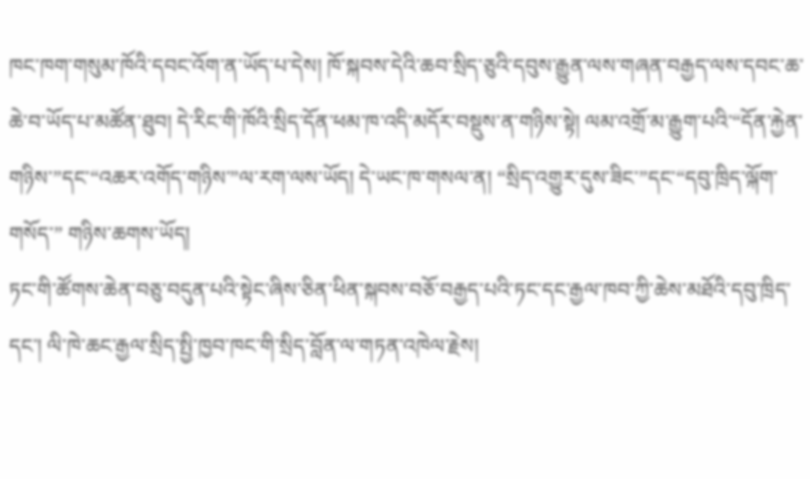ཁང་ཁག་གསུམ་ཁོའི་དབང་འོག་ན་ཡོད་པ་དེས། ཁོ་སྐབས་དེའི་ཆབ་སྲིད་ཅུའི་དབུས་རྒྱུན་ལས་གཞན་བརྒྱད་ལས་དབང་ཆ་ཆེ་བ་ཡོད་པ་མཚོན་ཐུབ། དེ་རིང་གི་ཁོའི་སྲིད་དོན་ཕམ་ཁ་འདི་མདོར་བསྡུས་ན་གཉིས་སྟེ། ལམ་འགྲོ་མ་རྒྱུག་པའི་“དོན་རྐྱེན་གཉིས་”དང་“འཆར་འགོད་གཉིས་”ལ་རག་ལས་ཡོད། དེ་ཡང་ཁ་གསལ་ན། “སྲིད་འགྱུར་དུས་ཟིང་”དང་“དབུ་ཁྲིད་ལྐོག་གསོད་” གཉིས་ཆགས་ཡོད།
ཏང་གི་ཚོགས་ཆེན་བཅུ་བདུན་པའི་སྟེང་ཞིས་ཅིན་ཕིན་སྐབས་བཅོ་བརྒྱད་པའི་ཏང་དང་རྒྱལ་ཁབ་ཀྱི་ཆེས་མཐོའི་དབུ་ཁྲིད་དང་། ལི་ཁེ་ཆང་རྒྱལ་སྲིད་སྤྱི་ཁྱབ་ཁང་གི་སྲིད་བློན་ལ་གཏན་འཁེལ་རྗེས།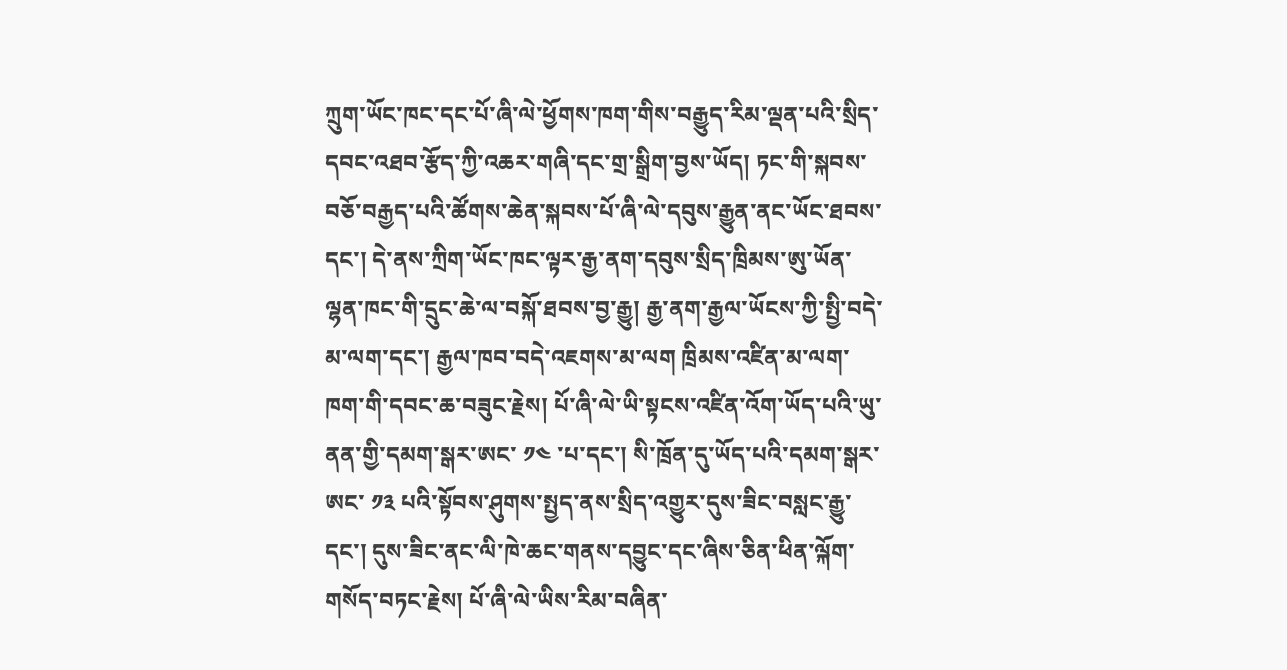ཀྲུག་ཡོང་ཁང་དང་པོ་ཞི་ལེ་ཕྱོགས་ཁག་གིས་བརྒྱུད་རིམ་ལྡན་པའི་སྲིད་དབང་འཐབ་རྩོད་ཀྱི་འཆར་གཞི་དང་གྲ་སྒྲིག་བྱས་ཡོད། ཏང་གི་སྐབས་བཅོ་བརྒྱད་པའི་ཚོགས་ཆེན་སྐབས་པོ་ཞི་ལེ་དབུས་རྒྱུན་ནང་ཡོང་ཐབས་དང་། དེ་ནས་ཀྲིག་ཡོང་ཁང་ལྟར་རྒྱ་ནག་དབུས་སྲིད་ཁྲིམས་ཨུ་ཡོན་ལྷན་ཁང་གི་དྲུང་ཆེ་ལ་བསྐོ་ཐབས་བྱ་རྒྱུ། རྒྱ་ནག་རྒྱལ་ཡོངས་ཀྱི་སྤྱི་བདེ་མ་ལག་དང་། རྒྱལ་ཁབ་བདེ་འཇགས་མ་ལག ཁྲིམས་འཛིན་མ་ལག་ཁག་གི་དབང་ཆ་བཟུང་རྗེས། པོ་ཞི་ལེ་ཡི་སྟངས་འཛིན་འོག་ཡོད་པའི་ཡུ་ནན་གྱི་དམག་སྒར་ཨང་ ༡༤ ་པ་དང་། སི་ཁྲོན་དུ་ཡོད་པའི་དམག་སྒར་ཨང་ ༡༣ པའི་སྟོབས་ཤུགས་སྤྱད་ནས་སྲིད་འགྱུར་དུས་ཟིང་བསླང་རྒྱུ་དང་། དུས་ཟིང་ནང་ལི་ཁེ་ཆང་གནས་དབྱུང་དང་ཞིས་ཅིན་ཕིན་ལྐོག་གསོད་བཏང་རྗེས། པོ་ཞི་ལེ་ཡིས་རིམ་བཞིན་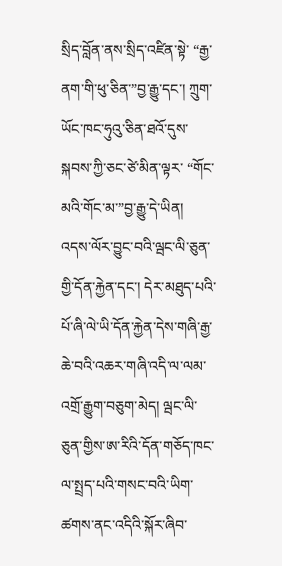སྲིད་བློན་ནས་སྲིད་འཛིན་སྟེ་ “རྒྱ་ནག་གི་ཕུ་ཅིན་”བྱ་རྒྱུ་དང་། ཀྲུག་ཡོང་ཁང་ཧུའུ་ཅིན་ཐའོ་དུས་སྐབས་ཀྱི་ཅང་ཙེ་མིན་ལྟར་ “གོང་མའི་གོང་མ་”བྱ་རྒྱུ་དེ་ཡིན།
འདས་ལོར་བྱུང་བའི་ལྦང་ལི་ཅུན་གྱི་དོན་རྐྱེན་དང་། དེར་མཐུད་པའི་པོ་ཞི་ལེ་ཡི་དོན་རྐྱེན་དེས་གཞི་རྒྱ་ཆེ་བའི་འཆར་གཞི་འདི་ལ་ལམ་འགྲོ་རྒྱུག་བཅུག་མེད། ལྦང་ལི་ཅུན་གྱིས་ཨ་རིའི་དོན་གཅོད་ཁང་ལ་སྤྲད་པའི་གསང་བའི་ཡིག་ཚགས་ནང་འདིའི་སྐོར་ཞིབ་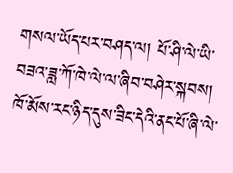གསལ་ཡོད་པར་བཤད་ལ། པོ་ཤི་ལེ་ཡི་བཟའ་ཟླ་ཀོ་ཁེ་ལེ་ལ་ཞིབ་བཤེར་སྐབས། ཁོ་མོས་རང་ཉིད་དུས་ཟིང་དེའི་ནང་པོ་ཞི་ལེ་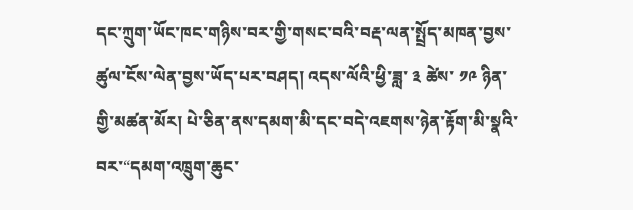དང་ཀྲུག་ཡོང་ཁང་གཉིས་བར་གྱི་གསང་བའི་བརྡ་ལན་སྤྲོད་མཁན་བྱས་ཚུལ་ངོས་ལེན་བྱས་ཡོད་པར་བཤད། འདས་ལོའི་ཕྱི་ཟླ་ ༣ ཚེས་ ༡༩ ཉིན་གྱི་མཚན་མོར། པེ་ཅིན་ནས་དམག་མི་དང་བདེ་འཇགས་ཉེན་རྟོག་མི་སྣའི་བར་“དམག་འཁྲུག་ཆུང་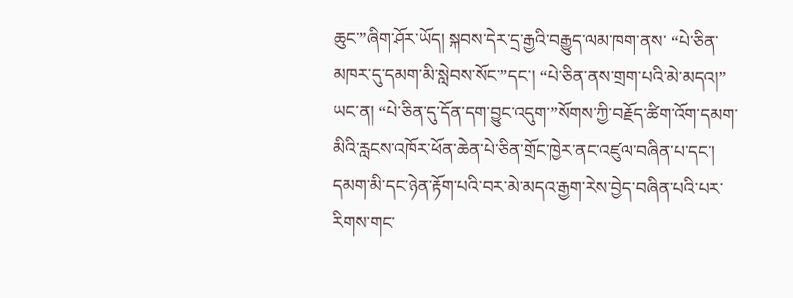ཆུང་”ཞིག་ཤོར་ཡོད། སྐབས་དེར་དྲ་རྒྱའི་བརྒྱུད་ལམ་ཁག་ནས་ “པེ་ཅིན་མཁར་དུ་དམག་མི་སླེབས་སོང་”དང་། “པེ་ཅིན་ནས་གྲག་པའི་མེ་མདའ།” ཡང་ན། “པེ་ཅིན་དུ་དོན་དག་བྱུང་འདུག་”སོགས་ཀྱི་བརྗོད་ཚིག་འོག་དམག་མིའི་རླངས་འཁོར་ཕོན་ཆེན་པེ་ཅིན་གྲོང་ཁྱེར་ནང་འཛུལ་བཞིན་པ་དང་། དམག་མི་དང་ཉེན་རྟོག་པའི་བར་མེ་མདའ་རྒྱག་རེས་བྱེད་བཞིན་པའི་པར་རིགས་གང་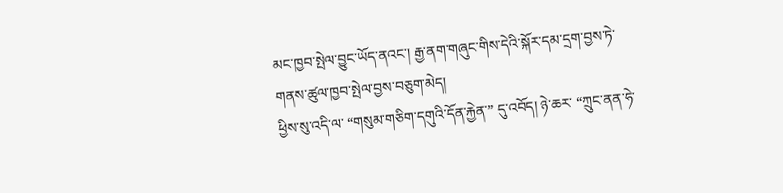མང་ཁྱབ་སྤེལ་བྱུང་ཡོད་ནའང་། རྒྱ་ནག་གཞུང་གིས་དེའི་སྐོར་དམ་དྲག་བྱས་ཏེ་གནས་ཚུལ་ཁྱབ་སྤེལ་བྱས་བཅུག་མེད།
ཕྱིས་སུ་འདི་ལ་ “གསུམ་གཅིག་དགུའི་དོན་རྐྱེན་” དུ་འབོད། ཉེ་ཆར་ “ཀྲུང་ནན་ཧེ་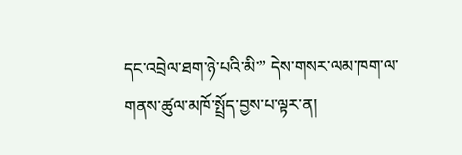དང་འབྲེལ་ཐག་ཉེ་པའི་མི་” དེས་གསར་ལམ་ཁག་ལ་གནས་ཚུལ་མཁོ་སྤྲོད་བྱས་པ་ལྟར་ན།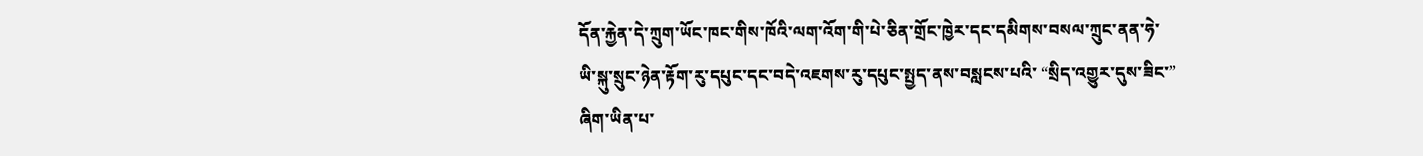དོན་རྐྱེན་དེ་ཀྲུག་ཡོང་ཁང་གིས་ཁོའི་ལག་འོག་གི་པེ་ཅིན་གྲོང་ཁྱེར་དང་དམིགས་བསལ་ཀྲུང་ནན་ཧེ་ཡི་སྐུ་སྲུང་ཉེན་རྟོག་རུ་དཔུང་དང་བདེ་འཇགས་རུ་དཔུང་སྤྱད་ནས་བསླངས་པའི་ “སྲིད་འགྱུར་དུས་ཟིང་” ཞིག་ཡིན་པ་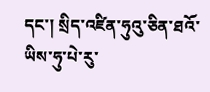དང་། སྲིད་འཛིན་ཧུའུ་ཅིན་ཐའོ་ཡིས་ཧུ་པེ་རུ་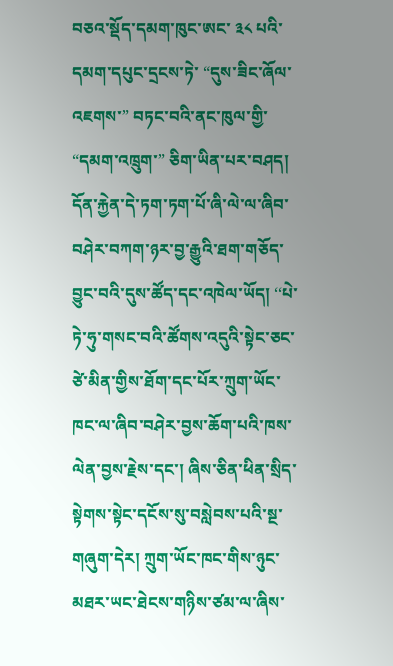བཅའ་སྡོད་དམག་ཁུང་ཨང་ ༣༨ པའི་དམག་དཔུང་དྲངས་ཏེ་ “དུས་ཟིང་ཞོལ་འཇགས་” བཏང་བའི་ནང་ཁུལ་གྱི་ “དམག་འཁྲུག་” ཅིག་ཡིན་པར་བཤད། དོན་རྐྱེན་དེ་ཏག་ཏག་པོ་ཞི་ལེ་ལ་ཞིབ་བཤེར་བཀག་ཉར་བྱ་རྒྱུའི་ཐག་གཅོད་བྱུང་བའི་དུས་ཚོད་དང་འཁེལ་ཡོད། ‘‘པེ་ཏེ་ཧུ་གསང་བའི་ཚོགས་འདུའི་སྟེང་ཅང་ཙེ་མིན་གྱིས་ཐོག་དང་པོར་ཀྲུག་ཡོང་ཁང་ལ་ཞིབ་བཤེར་བྱས་ཆོག་པའི་ཁས་ལེན་བྱས་རྗེས་དང་། ཞིས་ཅིན་ཕིན་སྲིད་སྟེགས་སྟེང་དངོས་སུ་བསླེབས་པའི་སྔ་གཞུག་དེར། ཀྲུག་ཡོང་ཁང་གིས་ཉུང་མཐར་ཡང་ཐེངས་གཉིས་ཙམ་ལ་ཞིས་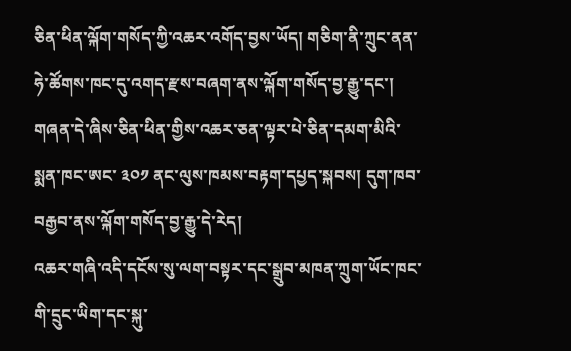ཅིན་ཕིན་ལྐོག་གསོད་ཀྱི་འཆར་འགོད་བྱས་ཡོད། གཅིག་ནི་ཀྲུང་ནན་ཧེ་ཚོགས་ཁང་དུ་འགད་རྫས་བཞག་ནས་ལྐོག་གསོད་བྱ་རྒྱུ་དང་། གཞན་དེ་ཞིས་ཅིན་ཕིན་གྱིས་འཆར་ཅན་ལྟར་པེ་ཅིན་དམག་མིའི་སྨན་ཁང་ཨང་ ༣༠༡ ནང་ལུས་ཁམས་བརྟག་དཔྱད་སྐབས། དུག་ཁབ་བརྒྱབ་ནས་ལྐོག་གསོད་བྱ་རྒྱུ་དེ་རེད།
འཆར་གཞི་འདི་དངོས་སུ་ལག་བསྟར་དང་སྒྲུབ་མཁན་ཀྲུག་ཡོང་ཁང་གི་དྲུང་ཡིག་དང་སྐུ་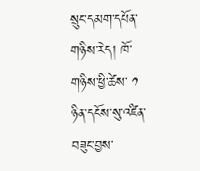སྲུང་དམག་དཔོན་གཉིས་རེད། ཁོ་གཉིས་ཕྱི་ཚེས་ ༡ ཉིན་དངོས་སུ་འཛིན་བཟུང་བྱས་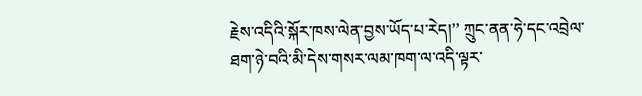རྗེས་འདིའི་སྐོར་ཁས་ལེན་བྱས་ཡོད་པ་རེད།’’ ཀྲུང་ནན་ཧེ་དང་འབྲེལ་ཐག་ཉེ་བའི་མི་དེས་གསར་ལམ་ཁག་ལ་འདི་ལྟར་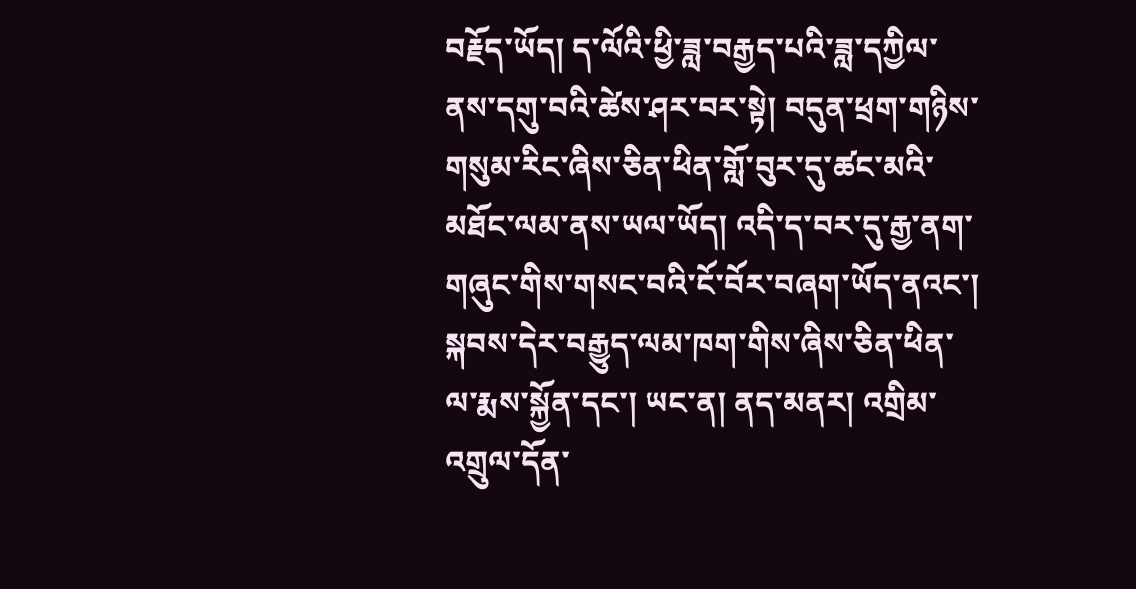བརྗོད་ཡོད། ད་ལོའི་ཕྱི་ཟླ་བརྒྱད་པའི་ཟླ་དཀྱིལ་ནས་དགུ་བའི་ཚེས་ཤར་བར་སྟེ། བདུན་ཕྲག་གཉིས་གསུམ་རིང་ཞིས་ཅིན་ཕིན་གློ་བུར་དུ་ཚང་མའི་མཐོང་ལམ་ནས་ཡལ་ཡོད། འདི་ད་བར་དུ་རྒྱ་ནག་གཞུང་གིས་གསང་བའི་ངོ་བོར་བཞག་ཡོད་ནའང་། སྐབས་དེར་བརྒྱུད་ལམ་ཁག་གིས་ཞིས་ཅིན་ཕིན་ལ་རྨས་སྐྱོན་དང་། ཡང་ན། ནད་མནར། འགྲིམ་འགྲུལ་དོན་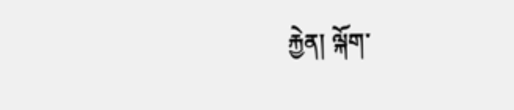རྐྱེན། ལྐོག་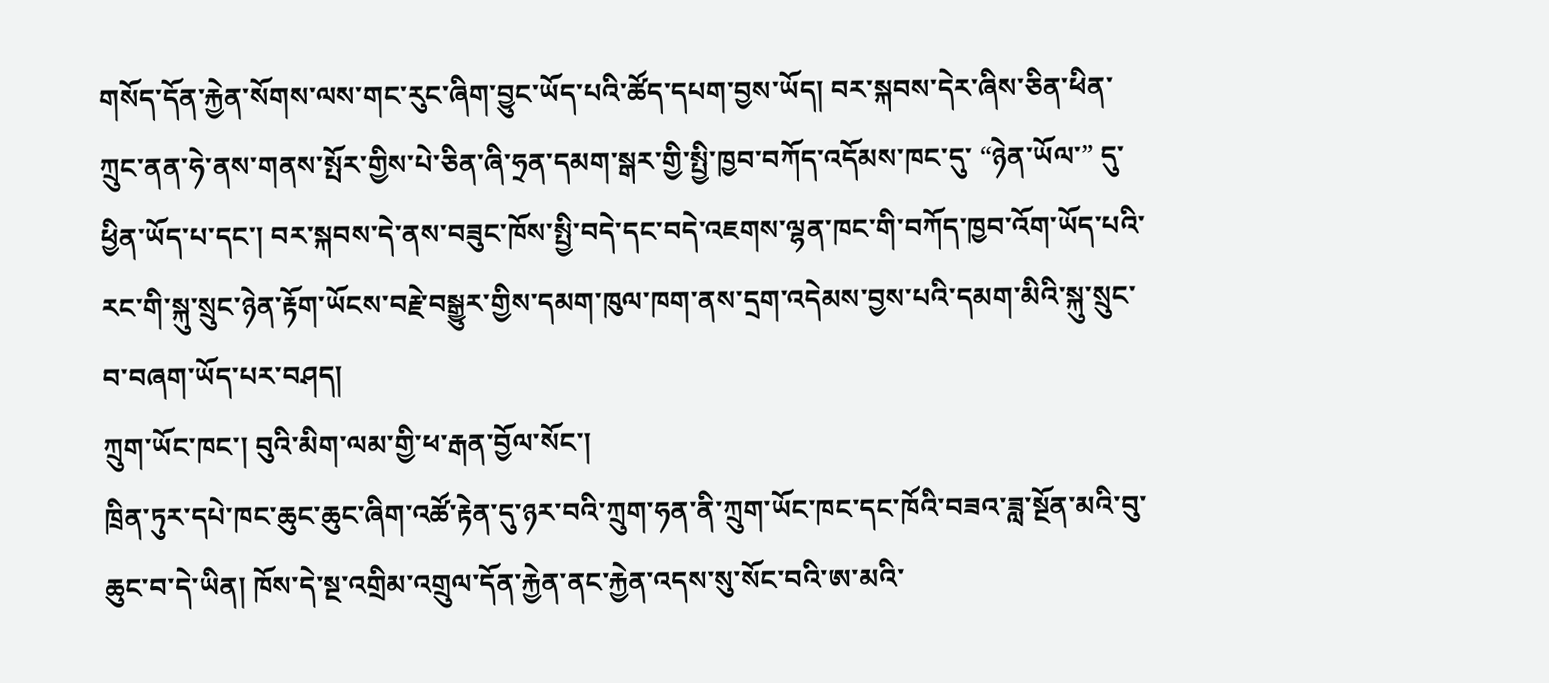གསོད་དོན་རྐྱེན་སོགས་ལས་གང་རུང་ཞིག་བྱུང་ཡོད་པའི་ཚོད་དཔག་བྱས་ཡོད། བར་སྐབས་དེར་ཞིས་ཅིན་ཕིན་ཀྲུང་ནན་ཧེ་ནས་གནས་སྤོར་གྱིས་པེ་ཅིན་ཞི་ཧྲན་དམག་སྒར་གྱི་སྤྱི་ཁྱབ་བཀོད་འདོམས་ཁང་དུ་ “ཉེན་ཡོལ་” དུ་ཕྱིན་ཡོད་པ་དང་། བར་སྐབས་དེ་ནས་བཟུང་ཁོས་སྤྱི་བདེ་དང་བདེ་འཇགས་ལྷན་ཁང་གི་བཀོད་ཁྱབ་འོག་ཡོད་པའི་རང་གི་སྐུ་སྲུང་ཉེན་རྟོག་ཡོངས་བརྗེ་བསྒྱུར་གྱིས་དམག་ཁུལ་ཁག་ནས་དྲག་འདེམས་བྱས་པའི་དམག་མིའི་སྐུ་སྲུང་བ་བཞག་ཡོད་པར་བཤད།
ཀྲུག་ཡོང་ཁང་། བུའི་མིག་ལམ་གྱི་ཕ་རྒན་བྱོལ་སོང་།
ཁྲིན་ཏུར་དཔེ་ཁང་ཆུང་ཆུང་ཞིག་འཚོ་རྟེན་དུ་ཉར་བའི་ཀྲུག་ཧན་ནི་ཀྲུག་ཡོང་ཁང་དང་ཁོའི་བཟའ་ཟླ་སྔོན་མའི་བུ་ཆུང་བ་དེ་ཡིན། ཁོས་དེ་སྔ་འགྲིམ་འགྲུལ་དོན་རྐྱེན་ནང་རྐྱེན་འདས་སུ་སོང་བའི་ཨ་མའི་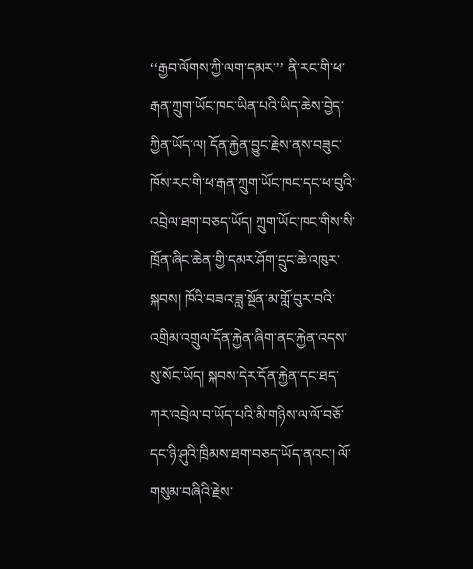‘‘རྒྱབ་ལོགས་ཀྱི་ལག་དམར་’’ ནི་རང་གི་ཕ་རྒན་ཀྲུག་ཡོང་ཁང་ཡིན་པའི་ཡིད་ཆེས་བྱེད་ཀྱིན་ཡོད་ལ། དོན་རྐྱེན་བྱུང་རྗེས་ནས་བཟུང་ཁོས་རང་གི་ཕ་རྒན་ཀྲུག་ཡོང་ཁང་དང་ཕ་བུའི་འབྲེལ་ཐག་བཅད་ཡོད། ཀྲུག་ཡོང་ཁང་གིས་སི་ཁྲོན་ཞིང་ཆེན་གྱི་དམར་ཤོག་དྲུང་ཆེ་འཁུར་སྐབས། ཁོའི་བཟའ་ཟླ་སྔོན་མ་གློ་བུར་བའི་འགྲིམ་འགྲུལ་དོན་རྐྱེན་ཞིག་ནང་རྐྱེན་འདས་སུ་སོང་ཡོད། སྐབས་དེར་དོན་རྐྱེན་དང་ཐད་ཀར་འབྲེལ་བ་ཡོད་པའི་མི་གཉིས་ལ་ལོ་བཅོ་དང་ཉི་ཤུའི་ཁྲིམས་ཐག་བཅད་ཡོད་ནའང་། ལོ་གསུམ་བཞིའི་རྗེས་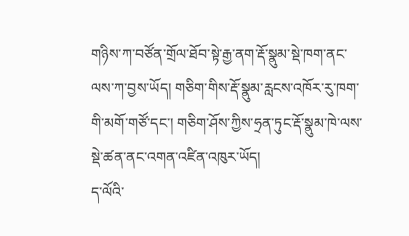གཉིས་ཀ་བཙོན་གྲོལ་ཐོབ་སྟེ་རྒྱ་ནག་རྡོ་སྣུམ་སྡེ་ཁག་ནང་ལས་ཀ་བྱས་ཡོད། གཅིག་གིས་རྡོ་སྣུམ་རླངས་འཁོར་རུ་ཁག་གི་མགོ་གཙོ་དང་། གཅིག་ཤོས་ཀྱིས་ཧྲན་ཏུང་རྡོ་སྣུམ་ཁེ་ལས་སྡེ་ཚན་ནང་འགན་འཛིན་འཁུར་ཡོད།
ད་ལོའི་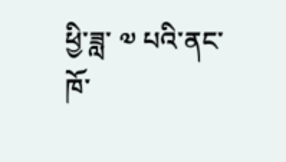ཕྱི་ཟླ་ ༧ པའི་ནང་ཁོ་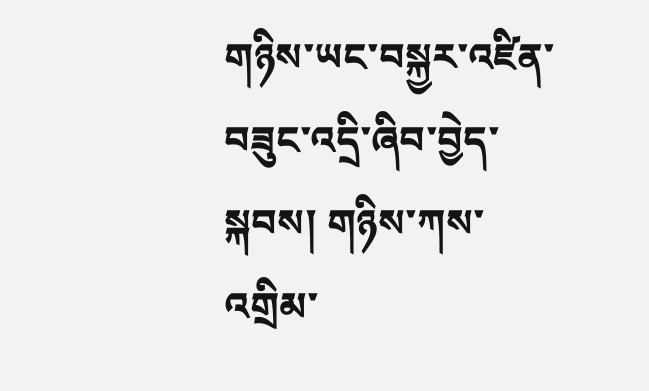གཉིས་ཡང་བསྐྱར་འཛིན་བཟུང་འདྲི་ཞིབ་བྱེད་སྐབས། གཉིས་ཀས་འགྲིམ་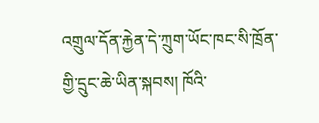འགྲུལ་དོན་རྐྱེན་དེ་ཀྲུག་ཡོང་ཁང་སི་ཁྲོན་གྱི་དྲུང་ཆེ་ཡིན་སྐབས། ཁོའི་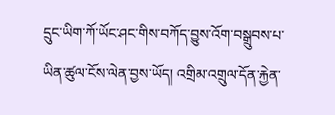དྲུང་ཡིག་ཀོ་ཡོང་ཤང་གིས་བཀོད་བྱུས་འོག་བསྒྲུབས་པ་ཡིན་ཚུལ་ངོས་ལེན་བྱས་ཡོད། འགྲིམ་འགྲུལ་དོན་རྐྱེན་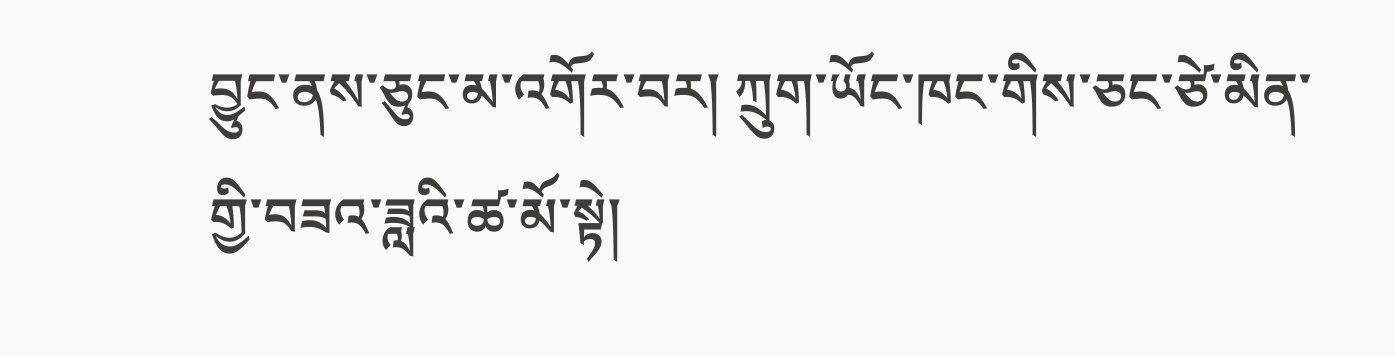བྱུང་ནས་ཅུང་མ་འགོར་བར། ཀྲུག་ཡོང་ཁང་གིས་ཅང་ཙེ་མིན་གྱི་བཟའ་ཟླའི་ཚ་མོ་སྟེ།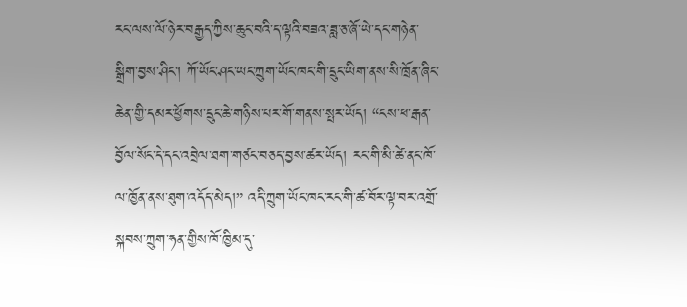རང་ལས་ལོ་ཉེར་བརྒྱད་ཀྱིས་ཆུང་བའི་ད་ལྟའི་བཟའ་ཟླ་ཅ་ཞོ་ཡེ་དང་གཉེན་སྒྲིག་བྱས་ཤིང་། ཀོ་ཡོང་ཤང་ཡང་ཀྲུག་ཡོང་ཁང་གི་དྲུང་ཡིག་ནས་སི་ཁྲོན་ཞིང་ཆེན་གྱི་དམར་ཕྱོགས་དྲུང་ཆེ་གཉིས་པར་གོ་གནས་སྤར་ཡོད། “ངས་ཕ་རྒན་བྱོལ་སོང་དེ་དང་འབྲེལ་ཐག་གཙང་བཅད་བྱས་ཚར་ཡོད། རང་གི་མི་ཚེ་ནང་ཁོ་ལ་ཁྱོན་ནས་ཐུག་འདོད་མེད།” འདི་ཀྲུག་ཡོང་ཁང་རང་གི་ཚ་བོར་ལྟ་བར་འགྲོ་སྐབས་ཀྲུག་ཧན་གྱིས་ཁོ་ཁྱིམ་དུ་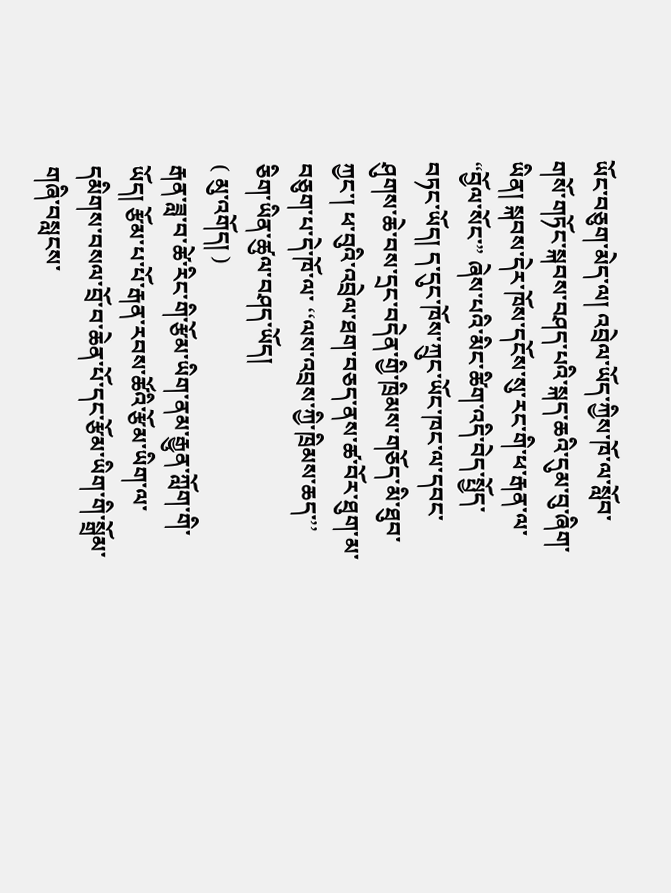ཡོང་བཅུག་མེད་ལ། འབྲེལ་ཡོད་ཀྱིས་ཁོ་ལ་སློབ་གསོ་གཏོང་སྐབས་བཤད་པའི་སྐད་ཆའི་དུམ་བུ་ཞིག་ཡིན། སྐབས་དེར་ཁོས་དངོས་སུ་རང་གི་ཕ་རྒན་ལ་ “བྱོལ་སོང་” ཞེས་པའི་མིང་ཚིག་འདི་བེད་སྤྱོད་བཏང་ཡོད། ད་དུང་ཁོས་ཀྲུང་ཡོང་ཁང་ལ་དབང་ཤུགས་ཆེ་བས་དྲང་བདེན་གྱི་ཁྲིམས་གཅོད་མི་ཐུབ་ཀྱང་། ཕ་བུའི་འབྲེལ་ཐག་བཅད་ནས་ཚ་བོར་ཐུག་མ་བཅུག་པ་དེ་ཁོ་ལ་ ‘‘ལས་འབྲས་ཀྱི་ཁྲིམས་ཆད་’’ ཅིག་ཡིན་ཚུལ་བཤད་ཡོད།
( མུ་འགོད། )
རྒན་ཟླ་བ་ཚེ་རིང་གི་རྩོམ་ཡིག་ནམ་རྒྱུན་ཀློག་གི་ཡོད། རྩོམ་པ་པོ་རྒན་རབས་ཚོའི་རྩོམ་ཡིག་ལ་དམིགས་བསལ་བྲོ་བ་ཆེན་པོ་དང་རྩོམ་ཡིག་གི་སྒྲོམ་གཞི་བསླངས་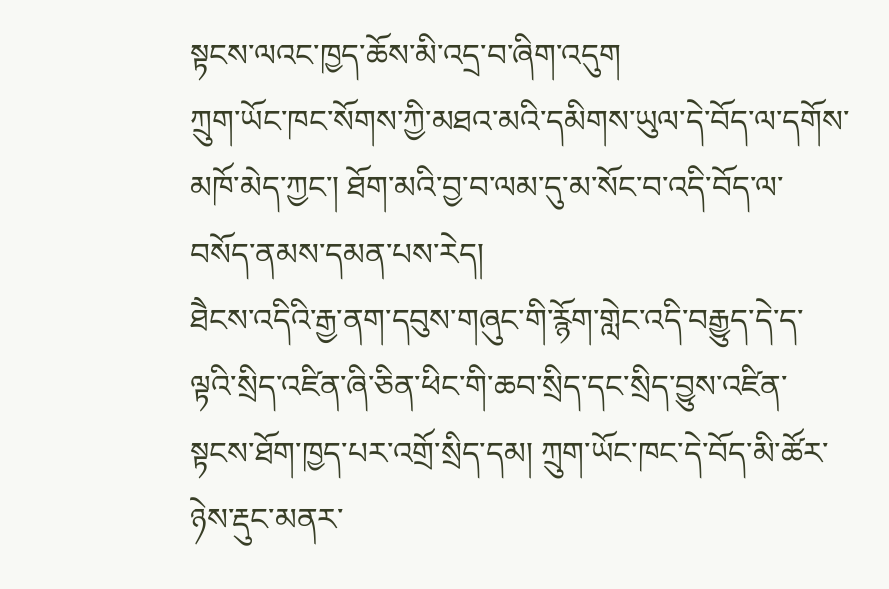སྟངས་ལའང་ཁྱད་ཆོས་མི་འདྲ་བ་ཞིག་འདུག
ཀྲུག་ཡོང་ཁང་སོགས་ཀྱི་མཐའ་མའི་དམིགས་ཡུལ་དེ་བོད་ལ་དགོས་མཁོ་མེད་ཀྱང་། ཐོག་མའི་བྱ་བ་ལམ་དུ་མ་སོང་བ་འདི་བོད་ལ་བསོད་ནམས་དམན་པས་རེད།
ཐཻངས་འདིའི་རྒྱ་ནག་དབུས་གཞུང་གི་རྙོག་གླེང་འདི་བརྒྱུད་དེ་ད་ལྟའི་སྲིད་འཛིན་ཞི་ཅིན་ཕིང་གི་ཆབ་སྲིད་དང་སྲིད་བྱུས་འཛིན་སྟངས་ཐོག་ཁྱད་པར་འགྲོ་སྲིད་དམ། ཀྲུག་ཡོང་ཁང་དེ་བོད་མི་ཚོར་ཉེས་རྡུང་མནར་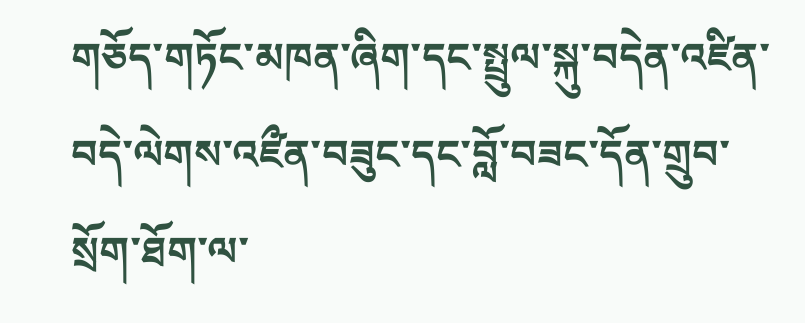གཅོད་གཏོང་མཁན་ཞིག་དང་སྤྲུལ་སྐུ་བདེན་འཛིན་བདེ་ལེགས་འཛྀན་བཟུང་དང་བློ་བཟང་དོན་གྲུབ་སྲོག་ཐོག་ལ་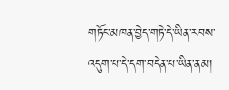གཏོང་མཁན་བྱེད་གཏེ་དེ་ཡིན་རབས་འདུག་པ་དེ་དག་བདེན་པ་ཡིན་ནམ།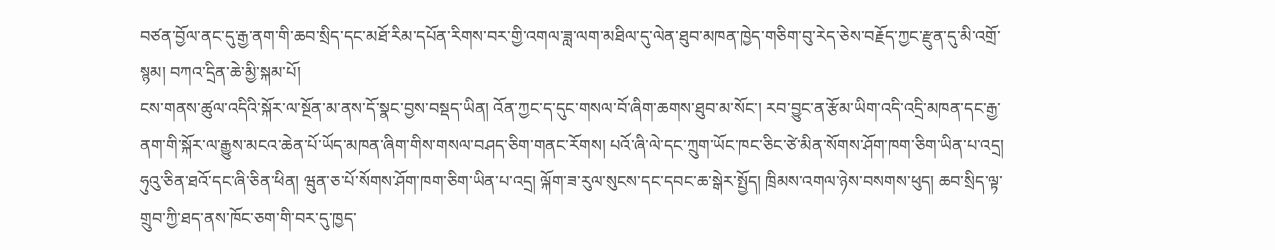བཙན་བྱོལ་ནང་དུ་རྒྱ་ནག་གི་ཆབ་སྲིད་དང་མཐོ་རིམ་དཔོན་རིགས་བར་གྱི་འགལ་ཟླ་ལག་མཐིལ་དུ་ལེན་ཐུབ་མཁན་ཁྱེད་གཅིག་བུ་རེད་ཅེས་བརྗོད་ཀྱང་རྫུན་དུ་མི་འགྲོ་སྙམ། བཀའ་དྲིན་ཆེ་མྱི་སྐམ་པོ།
ངས་གནས་ཚུལ་འདིའི་སྐོར་ལ་སྔོན་མ་ནས་དོ་སྣང་བྱས་བསྡད་ཡིན། འོན་ཀྱང་ད་དུང་གསལ་བོ་ཞིག་ཆགས་ཐུབ་མ་སོང་། རབ་བྱུང་ན་རྩོམ་ཡིག་འདི་འདྲི་མཁན་དང་རྒྱ་ནག་གི་སྐོར་ལ་རྒྱུས་མངའ་ཆེན་པོ་ཡོད་མཁན་ཞིག་གིས་གསལ་བཤད་ཅིག་གནང་རོགས། པའོ་ཞི་ལེ་དང་ཀྲུག་ཡོང་ཁང་ཅིང་ཙེ་མིན་སོགས་ཤོག་ཁག་ཅིག་ཡིན་པ་འདྲ། ཧུའུ་ཅིན་ཐའོ་དང་ཞི་ཅིན་ཕིན། ཝུན་ཅ་པོ་སོགས་ཤོག་ཁག་ཅིག་ཡིན་པ་འདྲ། ལྐོག་ཟ་རུལ་སུངས་དང་དབང་ཆ་སྒེར་སྤྱོད། ཁྲིམས་འགལ་ཉེས་བསགས་ཕུད། ཆབ་སྲིད་ལྟ་གྲུབ་ཀྱི་ཐད་ནས་ཁོང་ཅག་གི་བར་དུ་ཁྱད་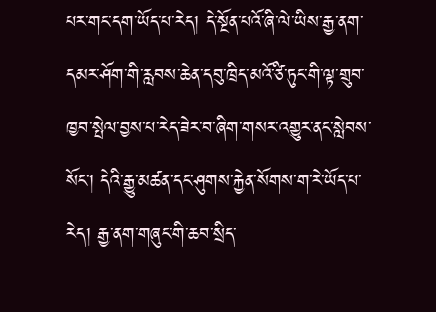པར་གང་དག་ཡོད་པ་རེད། དེ་སྔོན་པའོ་ཞི་ལེ་ཡིས་རྒྱ་ནག་དམར་ཤོག་གི་རླབས་ཆེན་དབུ་ཁྲིད་མའོ་ཙི་ཏུང་གི་ལྟ་གྲུབ་ཁྱབ་སྤེལ་བྱས་པ་རེད་ཟེར་བ་ཞིག་གསར་འགྱུར་ནང་སླེབས་སོང་། དེའི་རྒྱུ་མཚན་དང་ཤུགས་རྐྱེན་སོགས་ག་རེ་ཡོད་པ་རེད། རྒྱ་ནག་གཞུང་གི་ཆབ་སྲིད་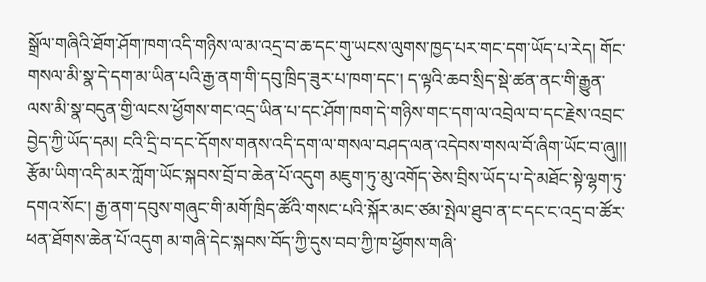སྒྲོལ་གཞིའི་ཐོག་ཤོག་ཁག་འདི་གཉིས་ལ་མ་འདྲ་བ་ཆ་དང་གུ་ཡངས་ལུགས་ཁྱད་པར་གང་དག་ཡོད་པ་རེད། གོང་གསལ་མི་སྣ་དེ་དག་མ་ཡིན་པའི་རྒྱ་ནག་གི་དབུ་ཁྲིད་ཟུར་པ་ཁག་དང་། ད་ལྟའི་ཆབ་སྲིད་སྡེ་ཚན་ནང་གི་རྒྱུན་ལས་མི་སྣ་བདུན་གྱི་ལངས་ཕྱོགས་གང་འདྲ་ཡིན་པ་དང་ཤོག་ཁག་དེ་གཉིས་གང་དག་ལ་འབྲེལ་བ་དང་རྗེས་འབྲང་བྱེད་ཀྱི་ཡོད་དམ། ངའི་དྲི་བ་དང་དོགས་གནས་འདི་དག་ལ་གསལ་བཤད་ལན་འདེབས་གསལ་བོ་ཞིག་ཡོང་བ་ཞུ།།།
རྩོམ་ཡིག་འདི་མར་ཀློག་ཡོང་སྐབས་བྲོ་བ་ཆེན་པོ་འདུག མཇུག་ཏུ་མུ་འགོད་ཅེས་བྲིས་ཡོད་པ་དེ་མཐོང་སྟེ་ལྷག་ཏུ་དགའ་སོང་། རྒྱ་ནག་དབུས་གཞུང་གི་མགོ་ཁྲིད་ཚོའི་གསང་པའི་སྐོར་མང་ཙམ་སྤེལ་ཐུབ་ན་ང་དང་ང་འདྲ་བ་ཚོར་ཕན་ཐོགས་ཆེན་པོ་འདུག མ་གཞི་དེང་སྐབས་བོད་ཀྱི་དུས་བབ་ཀྱི་ཁ་ཕྱོགས་གཞི་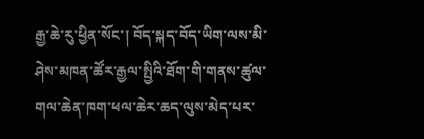རྒྱ་ཆེ་རུ་ཕྱིན་སོང་། བོད་སྐད་བོད་ཡིག་ལས་མི་ཤེས་མཁན་ཚོར་རྒྱལ་སྤྱིའི་ཐོག་གི་གནས་ཚུལ་གལ་ཆེན་ཁག་ཕལ་ཆེར་ཆད་ལུས་མེད་པར་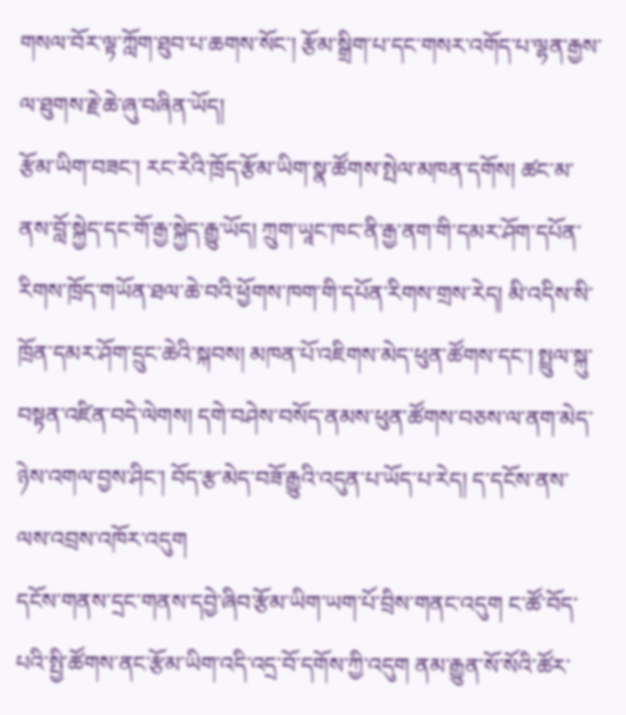གསལ་བོར་ལྟ་ཀློག་ཐུབ་པ་ཆགས་སོང་། རྩོམ་སྒྲིག་པ་དང་གསར་འགོད་པ་ལྷན་རྒྱས་ལ་ཐུགས་རྗེ་ཆེ་ཞུ་བཞིན་ཡོད།
རྩོམ་ཡིག་བཟང་། རང་རེའི་ཁྲོད་རྩོམ་ཡིག་སྣ་ཚོགས་སྤེལ་མཁན་དགོས། ཚང་མ་ནས་བློ་སྐྱེད་དང་གོ་རྒྱ་སྐྱེད་རྒྱུ་ཡོད། ཀྲུག་ཡཱང་ཁང་ནི་རྒྱ་ནག་གི་དམར་ཤོག་དཔོན་རིགས་ཁྲོད་གཡོན་ཐལ་ཆེ་བའི་ཕྱོགས་ཁག་གི་དཔོན་རིགས་གྲས་རེད། མི་འདིས་སི་ཁྲོན་དམར་ཤོག་དྲུང་ཆེའི་སྐབས། མཁན་པོ་འཇིགས་མེད་ཕུན་ཚོགས་དང་། སྤྲུལ་སྐུ་བསྟན་འཛིན་བདེ་ལེགས། དགེ་བཤེས་བསོད་ནམས་ཕུན་ཚོགས་བཅས་ལ་ནག་མེད་ཉེས་འགལ་བྱས་ཤིང་། བོད་རྩ་མེད་བཟོ་རྒྱུའི་འདུན་པ་ཡོད་པ་རེད། ད་དངོས་ནས་ལས་འབྲས་འཁོར་འདུག
དངོས་གནས་དྲང་གནས་དབྱེ་ཞིབ་རྩོམ་ཡིག་ཡག་པོ་བྲིས་གནང་འདུག ང་ཚོ་བོད་པའི་སྤྱི་ཚོགས་ནང་རྩོམ་ཡིག་འདི་འདྲ་བོ་དགོས་ཀྱི་འདུག ནམ་རྒྱུན་སོ་སོའི་ཚོར་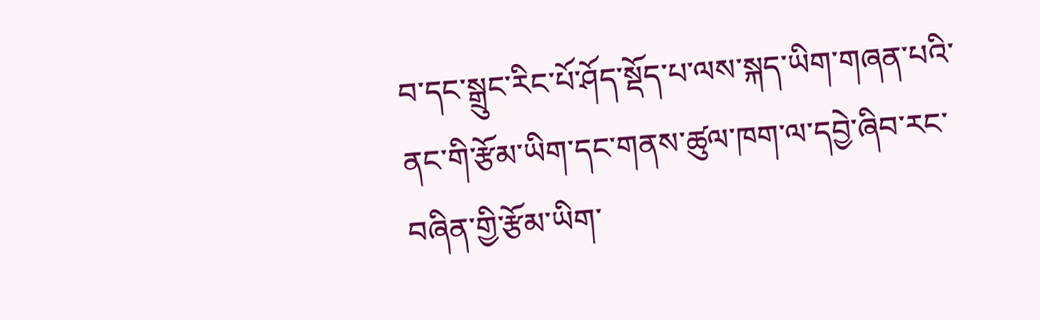བ་དང་སྒྲུང་རིང་པོ་ཤོད་སྡོད་པ་ལས་སྐད་ཡིག་གཞན་པའི་ནང་གི་རྩོམ་ཡིག་དང་གནས་ཚུལ་ཁག་ལ་དབྱེ་ཞིབ་རང་བཞིན་གྱི་རྩོམ་ཡིག་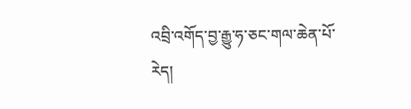འབྲི་འགོད་བྱ་རྒྱུ་ཧ་ཅང་གལ་ཆེན་པོ་རེད།